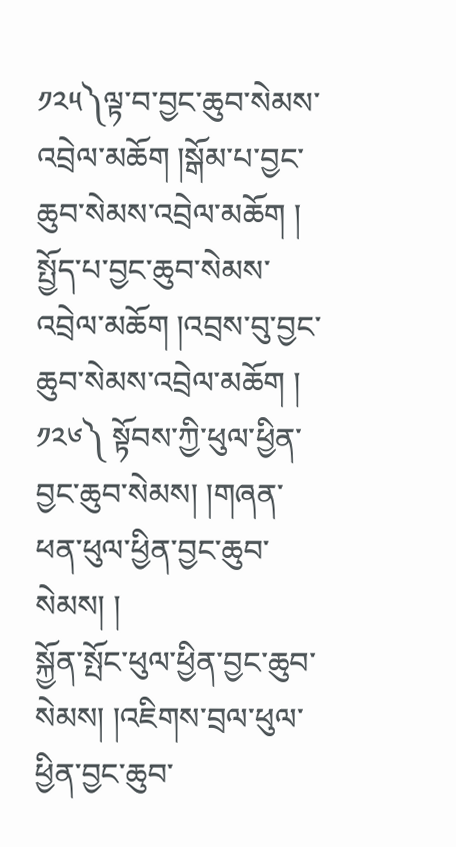༡༢༥༽ལྟ་བ་བྱང་ཆུབ་སེམས་འབྲེལ་མཆོག །སྒོམ་པ་བྱང་ཆུབ་སེམས་འབྲེལ་མཆོག །
སྤྱོད་པ་བྱང་ཆུབ་སེམས་འབྲེལ་མཆོག །འབྲས་བུ་བྱང་ཆུབ་སེམས་འབྲེལ་མཆོག །
༡༢༦༽ སྟོབས་ཀྱི་ཕུལ་ཕྱིན་བྱང་ཆུབ་སེམས། །གཞན་ཕན་ཕུལ་ཕྱིན་བྱང་ཆུབ་སེམས། །
སྐྱོན་སྤོང་ཕུལ་ཕྱིན་བྱང་ཆུབ་སེམས། །འཇིགས་བྲལ་ཕུལ་ཕྱིན་བྱང་ཆུབ་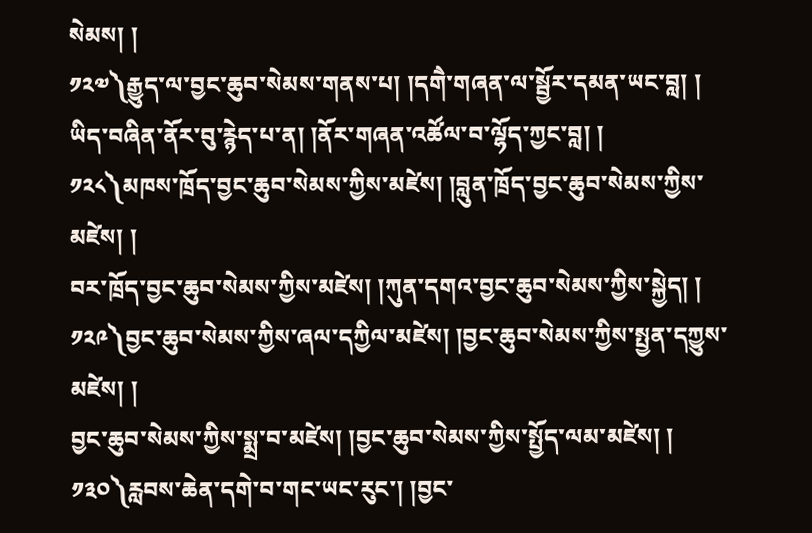སེམས། །
༡༢༧༽རྒྱུད་ལ་བྱང་ཆུབ་སེམས་གནས་པ། །དགཻ་གཞན་ལ་སྦྱོར་དམན་ཡང་བླ། །
ཡིད་བཞིན་ནོར་བུ་རྙེད་པ་ན། །ནོར་གཞན་འཚོལ་བ་ལྷོད་ཀྱང་བླ། །
༡༢༨༽མཁས་ཁྲོད་བྱང་ཆུབ་སེམས་ཀྱིས་མཛེས། །བླུན་ཁྲོད་བྱང་ཆུབ་སེམས་ཀྱིས་མཛེས། །
བར་ཁྲོད་བྱང་ཆུབ་སེམས་ཀྱིས་མཛེས། །ཀུན་དགའ་བྱང་ཆུབ་སེམས་ཀྱིས་སྐྱེད། །
༡༢༩༽བྱང་ཆུབ་སེམས་ཀྱིས་ཞལ་དཀྱིལ་མཛེས། །བྱང་ཆུབ་སེམས་ཀྱིས་སྤྱན་དཀྱུས་མཛེས། །
བྱང་ཆུབ་སེམས་ཀྱིས་སྨྲ་བ་མཛེས། །བྱང་ཆུབ་སེམས་ཀྱིས་སྤྱོད་ལམ་མཛེས། །
༡༣༠༽རླབས་ཆེན་དགེ་བ་གང་ཡང་རུང་། །བྱང་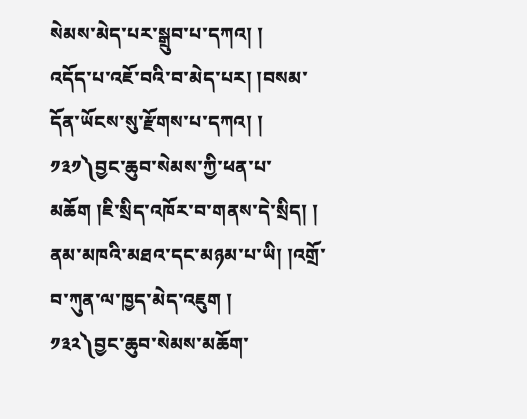སེམས་མེད་པར་སྒྲུབ་པ་དཀའ། །
འདོད་པ་འཇོ་བའི་བ་མེད་པར། །བསམ་དོན་ཡོངས་སུ་རྫོགས་པ་དཀའ། །
༡༣༡༽བྱང་ཆུབ་སེམས་ཀྱི་ཕན་པ་མཆོག །ཇི་སྲིད་འཁོར་བ་གནས་དེ་སྲིད། །
ནམ་མཁའི་མཐའ་དང་མཉམ་པ་ཡི། །འགྲོ་བ་ཀུན་ལ་ཁྱད་མེད་འཇུག །
༡༣༢༽བྱང་ཆུབ་སེམས་མཆོག་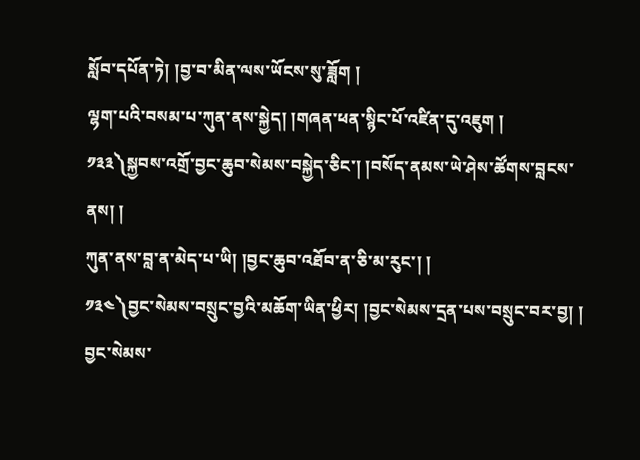སློབ་དཔོན་ཏེ། །བྱ་བ་མིན་ལས་ཡོངས་སུ་ཟློག །
ལྷག་པའི་བསམ་པ་ཀུན་ནས་སྐྱེད། །གཞན་ཕན་སྙིང་པོ་འཛིན་དུ་འཇུག །
༡༣༣༽སྐྱབས་འགྲོ་བྱང་ཆུབ་སེམས་བསྐྱེད་ཅིང་། །བསོད་ནམས་ཡེ་ཤེས་ཚོགས་བླངས་ནས། །
ཀུན་ནས་བླ་ན་མེད་པ་ཡི། །བྱང་ཆུབ་འཐོབ་ན་ཅི་མ་རུང་། །
༡༣༤༽བྱང་སེམས་བསྲུང་བྱའི་མཆོག་ཡིན་ཕྱིར། །བྱང་སེམས་དྲན་པས་བསྲུང་བར་བྱ། །
བྱང་སེམས་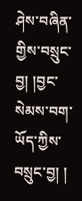ཤེས་བཞིན་གྱིས་བསྲུང་བྱ། །བྱང་སེམས་བག་ཡོད་ཀྱིས་བསྲུང་བྱ། །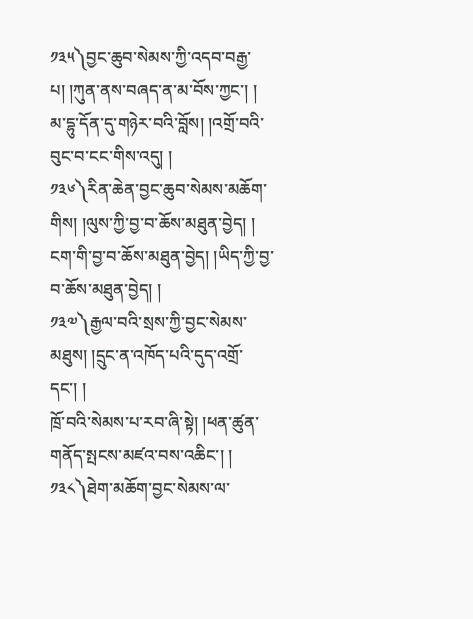༡༣༥༽བྱང་ཆུབ་སེམས་ཀྱི་འདབ་བརྒྱ་པ། །ཀུན་ནས་བཞད་ན་མ་བོས་ཀྱང་། །
མ་དྷུ་དོན་དུ་གཉེར་བའི་བློས། །འགྲོ་བའི་བུང་བ་ངང་གིས་འདུ། །
༡༣༦༽རིན་ཆེན་བྱང་ཆུབ་སེམས་མཆོག་གིས། །ལུས་ཀྱི་བྱ་བ་ཆོས་མཐུན་བྱེད། །
ངག་གི་བྱ་བ་ཆོས་མཐུན་བྱེད། །ཡིད་ཀྱི་བྱ་བ་ཆོས་མཐུན་བྱེད། །
༡༣༧༽རྒྱལ་བའི་སྲས་ཀྱི་བྱང་སེམས་མཐུས། །དྲུང་ན་འཁོད་པའི་དུད་འགྲོ་དང་། །
ཁྲོ་བའི་སེམས་པ་རབ་ཞི་སྟེ། །ཕན་ཚུན་གནོད་སྤངས་མཛའ་བས་འཆིང་། །
༡༣༨༽ཐེག་མཆོག་བྱང་སེམས་ལ་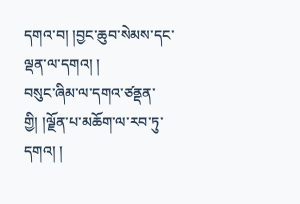དགའ་བ། །བྱང་ཆུབ་སེམས་དང་ལྡན་ལ་དགའ། །
བསུང་ཞིམ་ལ་དགའ་ཙནྡན་གྱི། །ལྗོན་པ་མཆོག་ལ་རབ་ཏུ་དགའ། །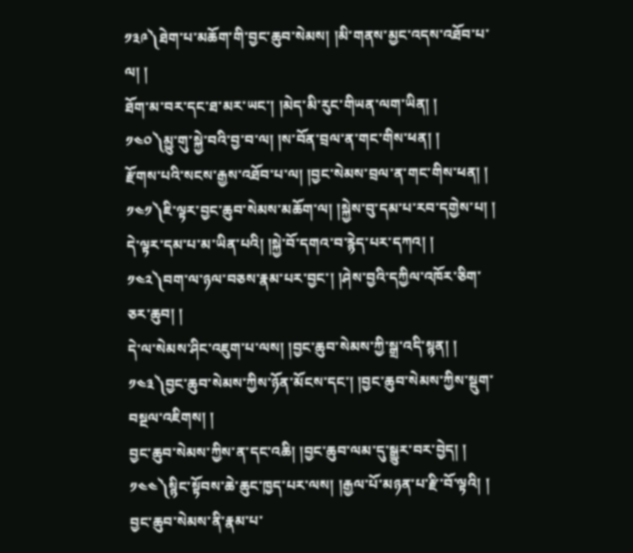༡༣༩༽ཐེག་པ་མཆོག་གི་བྱང་ཆུབ་སེམས། །མི་གནས་མྱང་འདས་འཐོབ་པ་ལ། །
ཐོག་མ་བར་དང་ཐ་མར་ཡང་། །མེད་མི་རུང་གིཡན་ལག་ཡིན། །
༡༤༠༽མྱུ་གུ་སྐྱེ་བའི་བྱ་བ་ལ། །ས་བོན་བྲལ་ན་གང་གིས་ཕན། །
རྫོགས་པའི་སངས་རྒྱས་འཐོབ་པ་ལ། །བྱང་སེམས་བྲལ་ན་གང་གིས་ཕན། །
༡༤༡༽ཇི་ལྟར་བྱང་ཆུབ་སེམས་མཆོག་ལ། །སྐྱེས་བུ་དམ་པ་རབ་དགྱེས་པ། །
དེ་ལྟར་དམ་པ་མ་ཡིན་པའི། །སྐྱེ་བོ་དགའ་བ་རྙེད་པར་དཀའ། །
༡༤༢༽བག་ལ་ཉལ་བཅས་རྣམ་པར་བྱང་། །ཤེས་བྱའི་དཀྱིལ་འཁོར་ཅིག་ཅར་ཆུབ། །
དེ་ལ་སེམས་ཤིང་འཇུག་པ་ལས། །བྱང་ཆུབ་སེམས་ཀྱི་སྒྲ་འདི་སྙན། །
༡༤༣༽བྱང་ཆུབ་སེམས་ཀྱིས་ཉོན་མོངས་དང་། །བྱང་ཆུབ་སེམས་ཀྱིས་སྡུག་བསྔལ་འཇིགས། །
བྱང་ཆུབ་སེམས་ཀྱིས་ན་དང་འཆི། །བྱང་ཆུབ་ལམ་དུ་སྒྱུར་བར་བྱེད། །
༡༤༤༽སྙིང་སྟོབས་ཆེ་ཆུང་ཁྱད་པར་ལས། །རྒྱལ་པོ་མཉན་པ་རྫི་བོ་ལྟའི། །
བྱང་ཆུབ་སེམས་ནི་རྣམ་པ་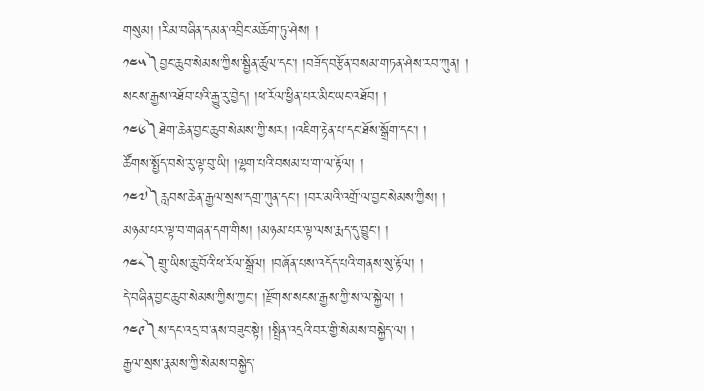གསུམ། །རིམ་བཞིན་དམན་འབྲིང་མཆོག་ཏུ་ཤེས། །
༡༤༥༽བྱང་ཆུབ་སེམས་ཀྱིས་སྦྱིན་ཚུལ་དང་། །བཟོད་བརྩོན་བསམ་གཏན་ཤེས་རབ་ཀུན། །
སངས་རྒྱས་འཐོབ་པའི་རྒྱུ་རུ་བྱེད། །ཕ་རོལ་ཕྱིན་པར་མིང་ཡང་འཐོབ། །
༡༤༦༽ཐེག་ཆེན་བྱང་ཆུབ་སེམས་ཀྱི་སར། །འཇིག་རྟེན་པ་དང་ཐོས་སྒྲོག་དང་། །
ཚོགས་སྤྱོད་བསེ་རུ་ལྟ་བུ་ཡི། །ལྷག་པའི་བསམ་པ་ག་ལ་རྟོལ། །
༡༤༧༽རླབས་ཆེན་རྒྱལ་སྲས་དགྲ་ཀུན་དང་། །བར་མའི་འགྲོ་ལ་བྱང་སེམས་ཀྱིས། །
མཉམ་པར་ལྟ་བ་གཞན་དག་གིས། །མཉམ་པར་ལྟ་ལས་རྨད་དུ་བྱུང་། །
༡༤༨༽གྲུ་ཡིས་ཆུ་བོའི་ཕ་རོལ་སྒྲོལ། །བཞོན་པས་འདོད་པའི་གནས་སུ་རྟོལ། །
དེ་བཞིན་བྱང་ཆུབ་སེམས་ཀྱིས་ཀྱང་། །རྫོགས་སངས་རྒྱས་ཀྱི་ས་ལ་སྐྱེལ། །
༡༤༩༽ས་དང་འདྲ་བ་ནས་བཟུང་སྟེ། །སྤྲིན་འདྲའི་བར་གྱི་སེམས་བསྐྱེད་ལ། །
རྒྱལ་སྲས་རྣམས་ཀྱི་སེམས་བསྐྱེད་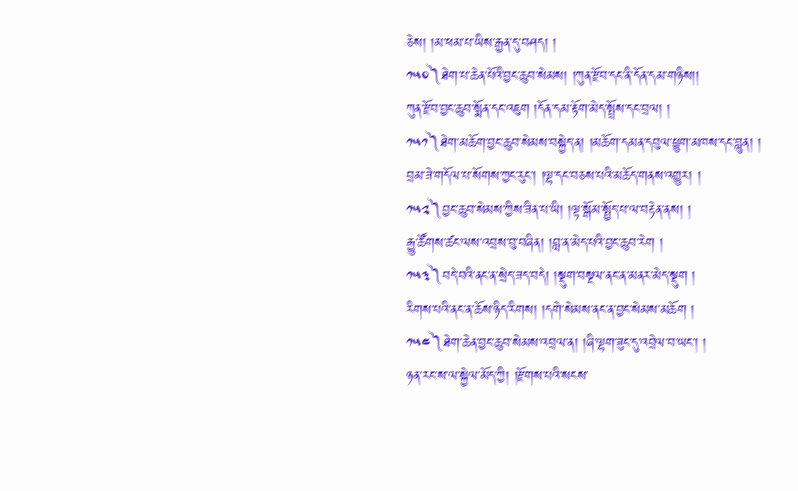ཅེས། །མ་ཕམ་པ་ཡིས་རྒྱན་དུ་བཤད། །
༡༥༠༽ཐེག་པ་ཆེན་པོའི་བྱང་ཆུབ་སེམས། །ཀུན་རྫོབ་དང་ནི་དོན་དམ་གཉིས།།
ཀུན་རྫོབ་བྱང་ཆུབ་སྨོན་དང་འཇུག །དོན་དམ་རྟོག་མེད་སྤྲོས་དང་བྲལ། །
༡༥༡༽ཐེག་མཆོག་བྱང་ཆུབ་སེམས་བསྐྱེད་ན། །མཆོག་དམན་དབུལ་ཕྱུག་མཁས་དང་བླུན། །
བྲམ་ཟེ་གདོལ་པ་སོགས་ཀྱང་རུང་། །ལྷ་དང་བཅས་པའི་མཆོད་གནས་འགྱུར། །
༡༥༢༽བྱང་ཆུབ་སེམས་ཀྱིས་ཟིན་པ་ཡི། །ལྟ་སྒོམ་སྤྱོད་པ་ལ་བརྟེན་ནས། །
རྒྱུ་ཚོགས་ཚང་ལས་འབྲས་བུ་བཞིན། །བླ་ན་མེད་པའི་བྱང་ཆུབ་རེག །
༡༥༣༽བདེ་བའི་ནང་ན་སྲེད་ཟད་བདེ། །སྡུག་བསྔལ་ནང་ན་མནར་མེད་སྡུག །
རིགས་པའི་ནང་ན་ཆོས་ཉིད་རིགས། །དགེ་སེམས་ནང་ན་བྱང་སེམས་མཆོག །
༡༥༤༽ཐེག་ཆེན་བྱང་ཆུབ་སེམས་འབྲལ་ན། །ཞི་ལྷག་ཟུང་དུ་འབྲེལ་བ་ཡང་། །
ཉན་རང་ས་ལ་སྐྱེལ་མོད་ཀྱི། །རྫོགས་པའི་སངས་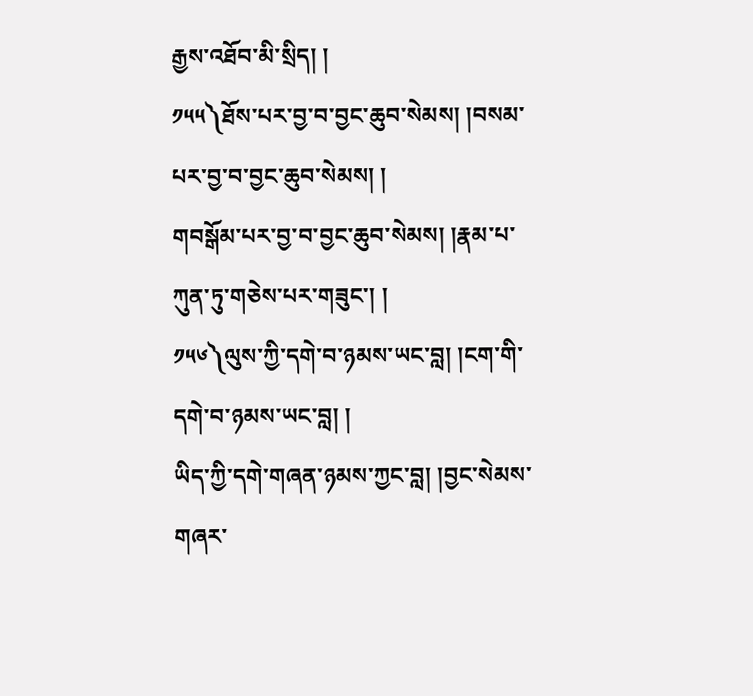རྒྱས་འཐོབ་མི་སྲིད། །
༡༥༥༽ཐོས་པར་བྱ་བ་བྱང་ཆུབ་སེམས། །བསམ་པར་བྱ་བ་བྱང་ཆུབ་སེམས། །
གབསྒོམ་པར་བྱ་བ་བྱང་ཆུབ་སེམས། །རྣམ་པ་ཀུན་ཏུ་གཅེས་པར་གཟུང་། །
༡༥༦༽ལུས་ཀྱི་དགེ་བ་ཉམས་ཡང་བླ། །ངག་གི་དགེ་བ་ཉམས་ཡང་བླ། །
ཡིད་ཀྱི་དགེ་གཞན་ཉམས་ཀྱང་བླ། །བྱང་སེམས་གཞར་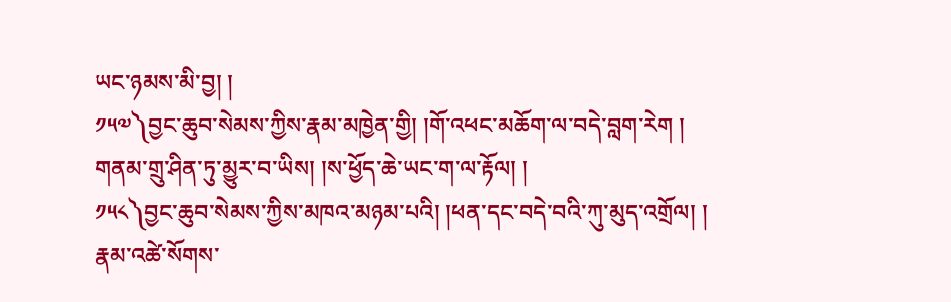ཡང་ཉམས་མི་བྱ། །
༡༥༧༽བྱང་ཆུབ་སེམས་ཀྱིས་རྣམ་མཁྱེན་གྱི། །གོ་འཕང་མཆོག་ལ་བདེ་བླག་རེག །
གནམ་གྲུ་ཤིན་ཏུ་མྱུར་བ་ཡིས། །ས་ཕྱོད་ཆེ་ཡང་ག་ལ་རྟོལ། །
༡༥༨༽བྱང་ཆུབ་སེམས་ཀྱིས་མཁའ་མཉམ་པའི། །ཕན་དང་བདེ་བའི་ཀུ་མུད་འགྲོལ། །
རྣམ་འཚེ་སོགས་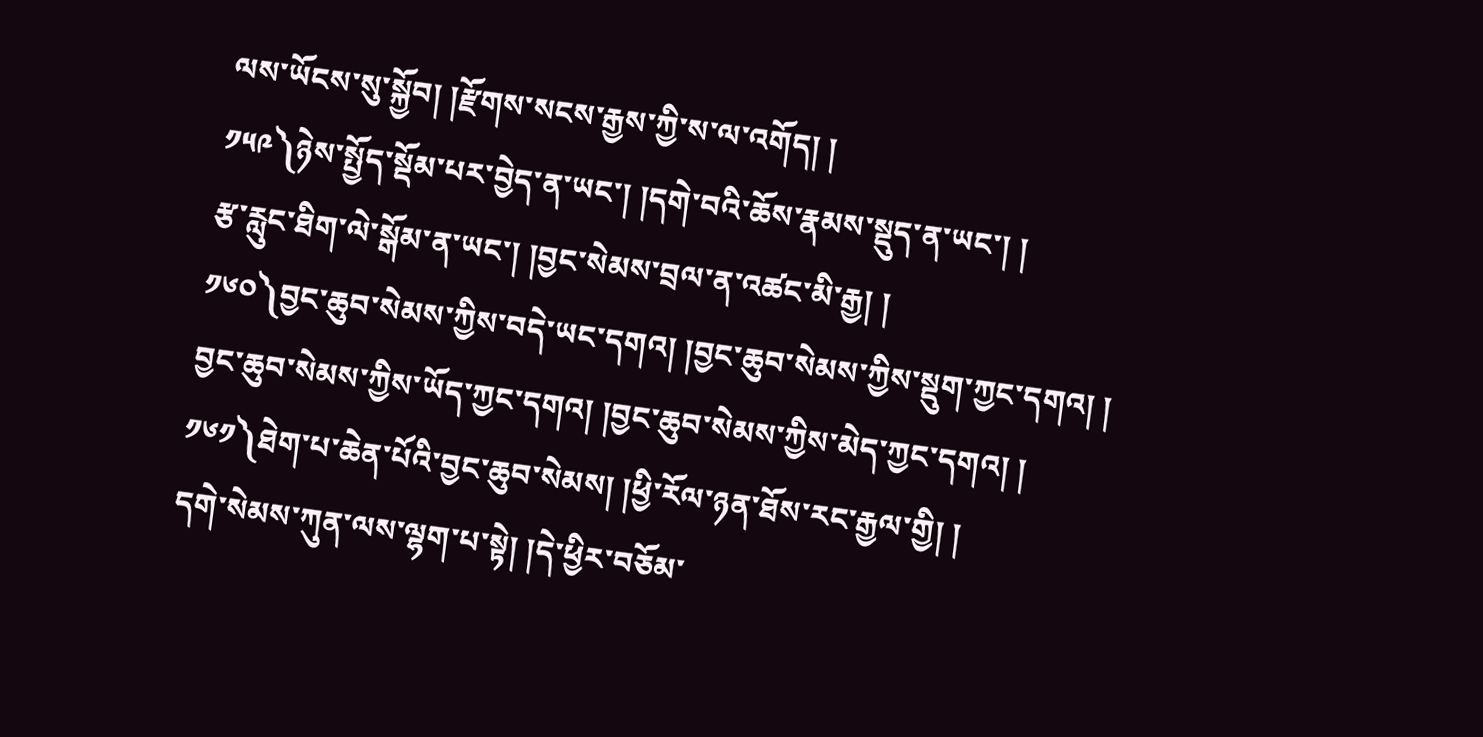ལས་ཡོངས་སུ་སྐྱོབ། །རྫོགས་སངས་རྒྱས་ཀྱི་ས་ལ་འགོད། །
༡༥༩༽ཉེས་སྤྱོད་སྡོམ་པར་བྱེད་ན་ཡང་། །དགེ་བའི་ཆོས་རྣམས་སྡུད་ན་ཡང་། །
རྩ་རླུང་ཐིག་ལེ་སྒོམ་ན་ཡང་། །བྱང་སེམས་བྲལ་ན་འཚང་མི་རྒྱ། །
༡༦༠༽བྱང་ཆུབ་སེམས་ཀྱིས་བདེ་ཡང་དགའ། །བྱང་ཆུབ་སེམས་ཀྱིས་སྡུག་ཀྱང་དགའ། །
བྱང་ཆུབ་སེམས་ཀྱིས་ཡོད་ཀྱང་དགའ། །བྱང་ཆུབ་སེམས་ཀྱིས་མེད་ཀྱང་དགའ། །
༡༦༡༽ཐེག་པ་ཆེན་པོའི་བྱང་ཆུབ་སེམས། །ཕྱི་རོལ་ཉན་ཐོས་རང་རྒྱལ་གྱི། །
དགེ་སེམས་ཀུན་ལས་ལྷག་པ་སྟེ། །དེ་ཕྱིར་བཅོམ་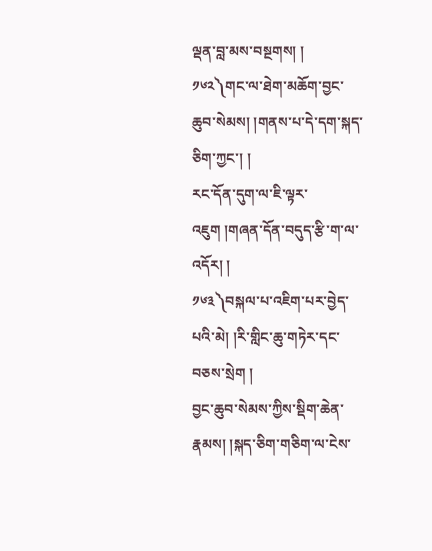ལྡན་བླ་མས་བསྔགས། །
༡༦༢༽གང་ལ་ཐེག་མཆོག་བྱང་ཆུབ་སེམས། །གནས་པ་དེ་དག་སྐད་ཅིག་ཀྱང་། །
རང་དོན་དུག་ལ་ཇི་ལྟར་འཇུག །གཞན་དོན་བདུད་རྩི་ག་ལ་འདོར། །
༡༦༣༽བསྐལ་པ་འཇིག་པར་བྱེད་པའི་མེ། །རི་གླིང་ཆུ་གཏེར་དང་བཅས་སྲེག །
བྱང་ཆུབ་སེམས་ཀྱིས་སྡིག་ཆེན་རྣམས། །སྐད་ཅིག་གཅིག་ལ་ངེས་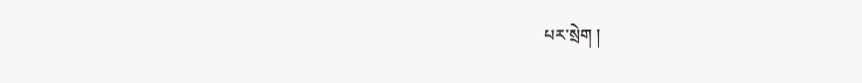པར་སྲེག །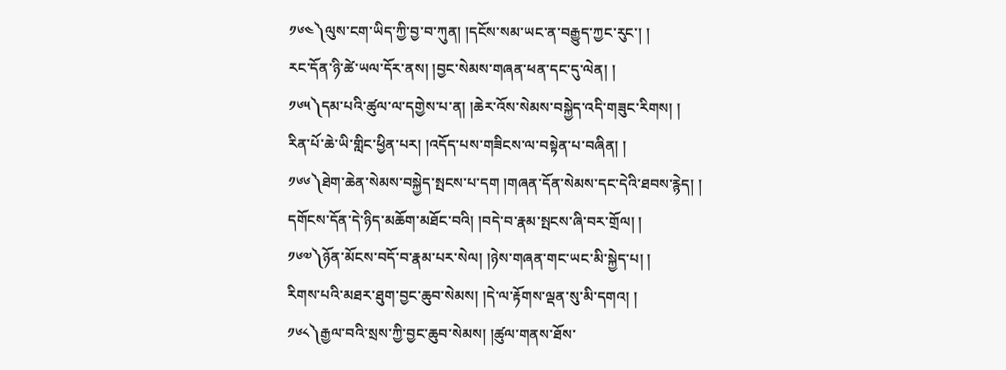༡༦༤༽ལུས་ངག་ཡིད་ཀྱི་བྱ་བ་ཀུན། །དངོས་སམ་ཡང་ན་བརྒྱུད་ཀྱང་རུང་། །
རང་དོན་ཉི་ཚེ་ཡལ་དོར་ནས། །བྱང་སེམས་གཞན་ཕན་དང་དུ་ལེན། །
༡༦༥༽དམ་པའི་ཚུལ་ལ་དགྱེས་པ་ན། །ཆེར་འོས་སེམས་བསྐྱེད་འདི་གཟུང་རིགས། །
རིན་པོ་ཆེ་ཡི་གླིང་ཕྱིན་པར། །འདོད་པས་གཟིངས་ལ་བསྟེན་པ་བཞིན། །
༡༦༦༽ཐེག་ཆེན་སེམས་བསྐྱེད་སྤངས་པ་དག །གཞན་དོན་སེམས་དང་དེའི་ཐབས་རྙེད། །
དགོངས་དོན་དེ་ཉིད་མཆོག་མཐོང་བའི། །བདེ་བ་རྣམ་སྤངས་ཞི་བར་གྲོལ། །
༡༦༧༽ཉོན་མོངས་བདོ་བ་རྣམ་པར་སེལ། །ཉེས་གཞན་གང་ཡང་མི་སྐྱེད་པ། །
རིགས་པའི་མཐར་ཐུག་བྱང་ཆུབ་སེམས། །དེ་ལ་རྟོགས་ལྡན་སུ་མི་དགའ། །
༡༦༨༽རྒྱལ་བའི་སྲས་ཀྱི་བྱང་ཆུབ་སེམས། །ཚུལ་གནས་ཐོས་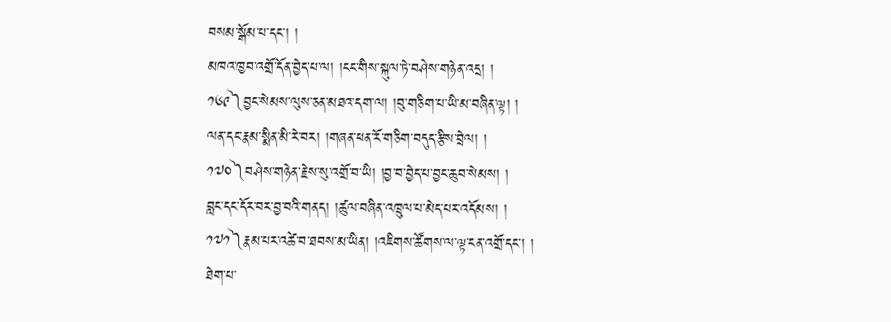བསམ་སྒོམ་པ་དང་། །
མཁའ་ཁྱབ་འགྲོ་དོན་བྱེད་པ་ལ། །ངང་གིས་སྐུལ་ཏེ་བཤེས་གཉེན་འདྲ། །
༡༦༩༽བྱང་སེམས་ལུས་ཅན་མཐའ་དག་ལ། །བུ་གཅིག་པ་ཡི་མ་བཞིན་ལྟ། །
ལན་དང་རྣམ་སྨིན་མི་རེ་བར། །གཞན་ཕན་རོ་གཅིག་བདུད་རྩིས་བྲེལ། །
༡༧༠༽བཤེས་གཉེན་རྗེས་སུ་འགྲོ་བ་ཡི། །བྱ་བ་བྱེད་པ་བྱང་ཆུབ་སེམས། །
བླང་དང་དོར་བར་བྱ་བའི་གནད། །ཚུལ་བཞིན་འཁྲུལ་པ་མེད་པར་འདོམས། །
༡༧༡༽རྣམ་པར་འཚེ་བ་ཐབས་མ་ཡིན། །འཇིགས་ཚོགས་ལ་ལྟ་ངན་འགྲོ་དང་། །
ཐེག་པ་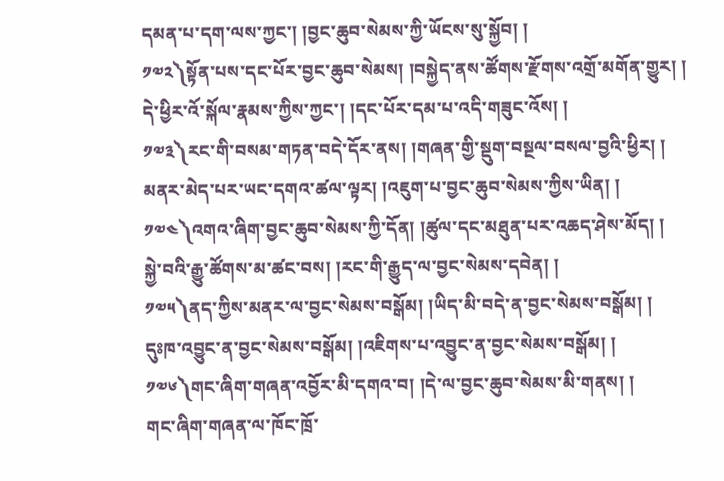དམན་པ་དག་ལས་ཀྱང་། །བྱང་ཆུབ་སེམས་ཀྱི་ཡོངས་སུ་སྐྱོབ། །
༡༧༢༽སྟོན་པས་དང་པོར་བྱང་ཆུབ་སེམས། །བསྐྱེད་ནས་ཚོགས་རྫོགས་འགྲོ་མགོན་གྱུར། །
དེ་ཕྱིར་འོ་སྐོལ་རྣམས་ཀྱིས་ཀྱང་། །དང་པོར་དམ་པ་འདི་གཟུང་འོས། །
༡༧༣༽རང་གི་བསམ་གཏན་བདེ་དོར་ནས། །གཞན་གྱི་སྡུག་བསྔལ་བསལ་བྱའི་ཕྱིར། །
མནར་མེད་པར་ཡང་དགའ་ཚལ་ལྟར། །འཇུག་པ་བྱང་ཆུབ་སེམས་ཀྱིས་ཡིན། །
༡༧༤༽འགའ་ཞིག་བྱང་ཆུབ་སེམས་ཀྱི་དོན། །ཚུལ་དང་མཐུན་པར་འཆད་ཤེས་མོད། །
སྐྱེ་བའི་རྒྱུ་ཚོགས་མ་ཚང་བས། །རང་གི་རྒྱུད་ལ་བྱང་སེམས་དབེན། །
༡༧༥༽ནད་ཀྱིས་མནར་ལ་བྱང་སེམས་བསྒོམ། །ཡིད་མི་བདེ་ན་བྱང་སེམས་བསྒོམ། །
དུཿཁ་འབྱུང་ན་བྱང་སེམས་བསྒོམ། །འཇིགས་པ་འབྱུང་ན་བྱང་སེམས་བསྒོམ། །
༡༧༦༽གང་ཞིག་གཞན་འབྱོར་མི་དགའ་བ། །དེ་ལ་བྱང་ཆུབ་སེམས་མི་གནས། །
གང་ཞིག་གཞན་ལ་ཁོང་ཁྲོ་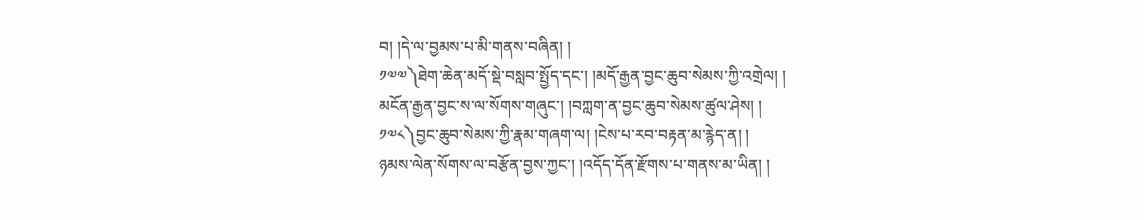བ། །དེ་ལ་བྱམས་པ་མི་གནས་བཞིན། །
༡༧༧༽ཐེག་ཆེན་མདོ་སྡེ་བསླབ་སྤྱོད་དང་། །མདོ་རྒྱན་བྱང་ཆུབ་སེམས་ཀྱི་འགྲེལ། །
མངོན་རྒྱན་བྱང་ས་ལ་སོགས་གཞུང་། །བཀླག་ན་བྱང་ཆུབ་སེམས་ཚུལ་ཤེས། །
༡༧༨༽བྱང་ཆུབ་སེམས་ཀྱི་རྣམ་གཞག་ལ། །ངེས་པ་རབ་བརྟན་མ་རྙེད་ན། །
ཉམས་ལེན་སོགས་ལ་བརྩོན་བྱས་ཀྱང་། །འདོད་དོན་རྫོགས་པ་གནས་མ་ཡིན། །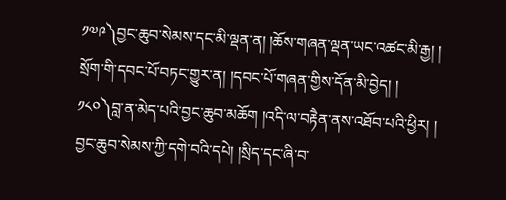༡༧༩༽བྱང་ཆུབ་སེམས་དང་མི་ལྡན་ན། །ཆོས་གཞན་ལྡན་ཡང་འཚང་མི་རྒྱ། །
སྲོག་གི་དབང་པོ་བཏང་གྱུར་ན། །དབང་པོ་གཞན་གྱིས་དོན་མི་བྱེད། །
༡༨༠༽བླ་ན་མེད་པའི་བྱང་ཆུབ་མཆོག །འདི་ལ་བརྟཻན་ནས་འཐོབ་པའི་ཕྱིར། །
བྱང་ཆུབ་སེམས་ཀྱི་དགེ་བའི་དཔེ། །སྲིད་དང་ཞི་བ་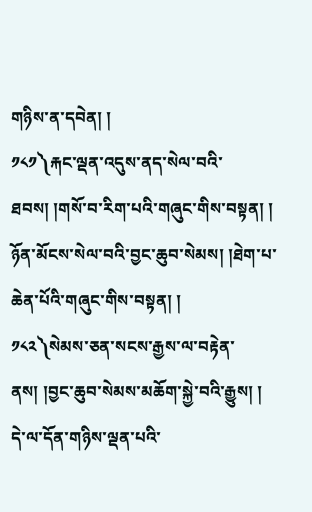གཉིས་ན་དབེན། །
༡༨༡༽རྐང་ལྡན་འདུས་ནད་སེལ་བའི་ཐབས། །གསོ་བ་རིག་པའི་གཞུང་གིས་བསྟན། །
ཉོན་མོངས་སེལ་བའི་བྱང་ཆུབ་སེམས། །ཐེག་པ་ཆེན་པོའི་གཞུང་གིས་བསྟན། །
༡༨༢༽སེམས་ཅན་སངས་རྒྱས་ལ་བརྟེན་ནས། །བྱང་ཆུབ་སེམས་མཆོག་སྐྱེ་བའི་རྒྱུས། །
དེ་ལ་དོན་གཉིས་ལྡན་པའི་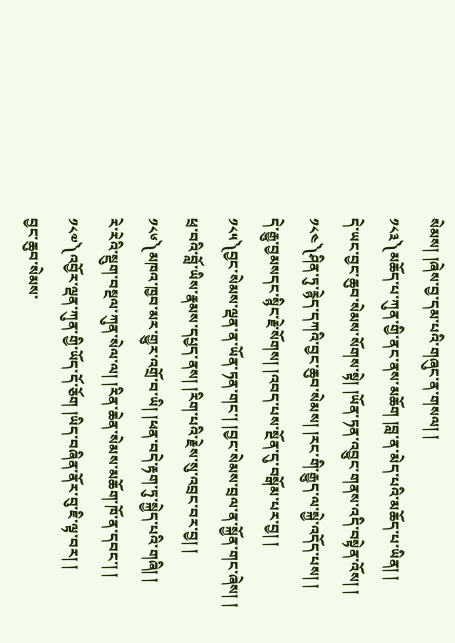སེམས། །ཞེས་བྱ་དམ་པའི་གཞུང་ན་གསལ། །
༡༨༣༽མཆོད་པ་ཀུན་གྱི་ནང་ནས་མཆོག །བླ་ན་མེད་པའི་མཆོད་པ་ཡིན། །
དེ་ཡང་བྱང་ཆུབ་སེམས་སོགས་སྟེ། །ཡོན་ཏན་འབྱུང་གནས་འདི་བསྟེན་འོས། །
༡༨༤༽ཤིན་ཏུ་རྙེད་དཀའི་བྱང་ཆུབ་སེམས། །རང་གི་རྒྱུད་ལ་སྐྱེ་འདོད་པས། །
དེ་རྒྱུ་བྱམསདང་སྙིང་རྗེ་སོགས། །འབད་པས་སྔོན་དུ་བསྒོམ་པར་བྱ། །
༡༨༥༽བྱང་སེམས་ལྡན་ན་ཡོན་ཏན་གང་། །བྱང་སེམས་བྲལ་ན་སྐྱོན་གང་ཞེས། །
ཕྲ་བའི་བློ་ཡིས་རྣམས་དཔྱད་ནས། །རིག་པའི་རྗེས་སུ་འབྲང་བར་བྱ། །
༡༨༦༽མཁའ་ཁྱབ་མར་གྱུར་འགྲོ་བ་ཡི། །ཕན་བདེ་རྟག་ཏུ་སྐྱེད་པའི་གཞི། །
རེ་རེའི་སྡུག་བསྔལ་ཀུན་སེལ་ལ། །རིན་ཆེན་སེམས་མཆོག་ཁོ་ན་དབང་། །
༡༨༧༽འབྱོར་ལྡན་ཀུན་གྱི་ཡོད་དོ་ཅོག །ཡིད་བཞིན་ནོར་བུ་ཇི་ལྟ་བར། །
བྱང་ཆུབ་སེམས་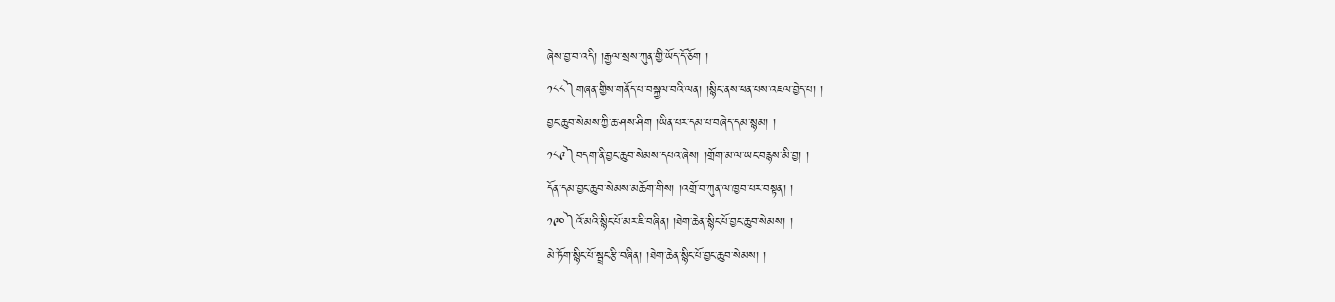ཞེས་བྱ་བ་འདི། །རྒྱལ་སྲས་ཀུན་གྱི་ཡོད་དོ་ཅོག །
༡༨༨༽གཞན་གྱིས་གནོད་པ་བསྐྱལ་བའི་ལན། །སྙིང་ནས་ཕན་པས་འཇལ་བྱེད་པ། །
བྱང་ཆུབ་སེམས་ཀྱི་ཆ་ཤས་ཤིག །ཡིན་པར་དམ་པ་བཞེད་དམ་སྙམ། །
༡༨༩༽བདག་ནི་བྱང་ཆུབ་སེམས་དཔའ་ཞེས། །གྲོག་མ་ལ་ཡང་བརྙས་མི་བྱ། །
དོན་དམ་བྱང་ཆུབ་སེམས་མཆོག་གིས། །འགྲོ་བ་ཀུན་ལ་ཁྱབ་པར་བསྟན། །
༡༩༠༽འོ་མའི་སྙིང་པོ་མར་ཇི་བཞིན། །ཐེག་ཆེན་སྙིང་པོ་བྱང་ཆུབ་སེམས། །
མེ་ཏོག་སྙིང་པོ་སྦྲང་རྩི་བཞིན། །ཐེག་ཆེན་སྙིང་པོ་བྱང་ཆུབ་སེམས། །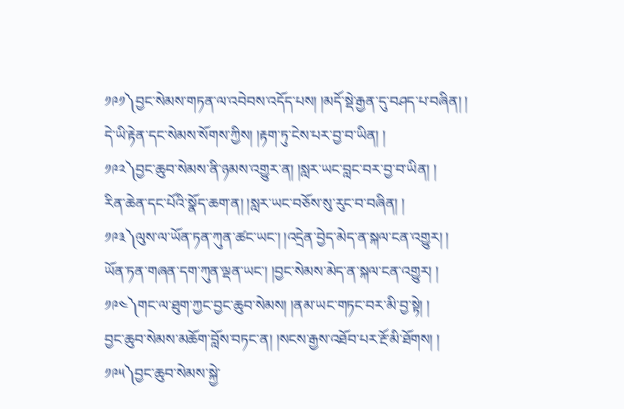༡༩༡༽བྱང་སེམས་གཏན་ལ་འབེབས་འདོད་པས། །མདོ་སྡེ་རྒྱན་དུ་བཤད་པ་བཞིན། །
དེ་ཡི་རྟེན་དང་སེམས་སོགས་ཀྱིས། །རྟག་ཏུ་ངེས་པར་བྱ་བ་ཡིན། །
༡༩༢༽བྱང་ཆུབ་སེམས་ནི་ཉམས་འགྱུར་ན། །སླར་ཡང་བླང་བར་བྱ་བ་ཡིན། །
རིན་ཆེན་དང་པོའི་སྣོད་ཆག་ན། །སླར་ཡང་བཅོས་སུ་རུང་བ་བཞིན། །
༡༩༣༽ལུས་ལ་ཡོན་ཏན་ཀུན་ཚང་ཡང་། །འདྲེན་བྱེད་མེད་ན་སྐལ་ངན་འགྱུར། །
ཡོན་ཏན་གཞན་དག་ཀུན་ལྡན་ཡང་། །བྱང་སེམས་མེད་ན་སྐལ་ངན་འགྱུར། །
༡༩༤༽གང་ལ་ཐུག་ཀྱང་བྱང་ཆུབ་སེམས། །ནམ་ཡང་གཏང་བར་མི་བྱ་སྟེ། །
བྱང་ཆུབ་སེམས་མཆོག་བློས་བཏང་ན། །སངས་རྒྱས་འཐོབ་པར་རྔོ་མི་ཐོགས། །
༡༩༥༽བྱང་ཆུབ་སེམས་སྐྱེ་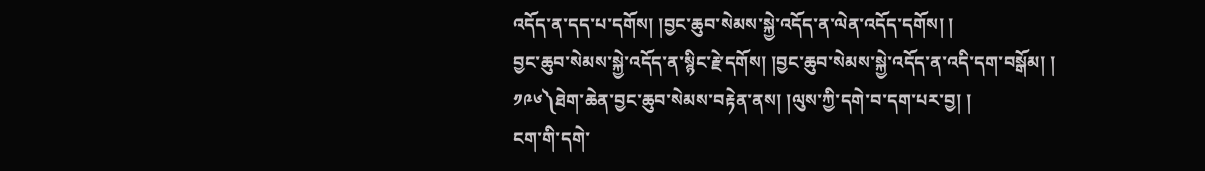འདོད་ན་དད་པ་དགོས། །བྱང་ཆུབ་སེམས་སྐྱེ་འདོད་ན་ལེན་འདོད་དགོས། །
བྱང་ཆུབ་སེམས་སྐྱེ་འདོད་ན་སྙིང་རྗེ་དགོས། །བྱང་ཆུབ་སེམས་སྐྱེ་འདོད་ན་འདི་དག་བསྒོམ། །
༡༩༦༽ཐེག་ཆེན་བྱང་ཆུབ་སེམས་བརྟེན་ནས། །ལུས་ཀྱི་དགེ་བ་དག་པར་བྱ། །
ངག་གི་དགེ་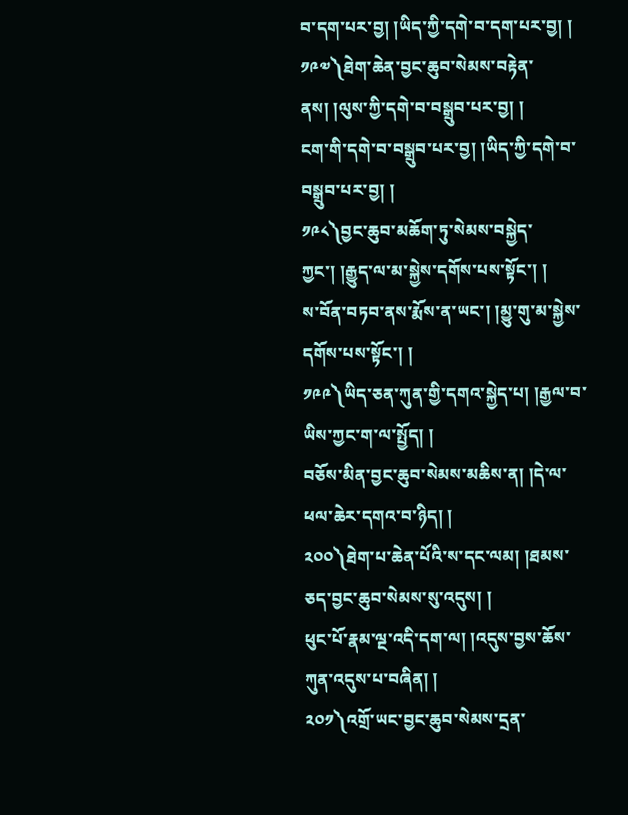བ་དག་པར་བྱ། །ཡིད་ཀྱི་དགེ་བ་དག་པར་བྱ། །
༡༩༧༽ཐེག་ཆེན་བྱང་ཆུབ་སེམས་བརྟེན་ནས། །ལུས་ཀྱི་དགེ་བ་བསྒྲུབ་པར་བྱ། །
ངག་གི་དགེ་བ་བསྒྲུབ་པར་བྱ། །ཡིད་ཀྱི་དགེ་བ་བསྒྲུབ་པར་བྱ། །
༡༩༨༽བྱང་ཆུབ་མཆོག་ཏུ་སེམས་བསྐྱེད་ཀྱང་། །རྒྱུད་ལ་མ་སྐྱེས་དགོས་པས་སྟོང་། །
ས་བོན་བཏབ་ནས་རྨོས་ན་ཡང་། །མྱུ་གུ་མ་སྐྱེས་དགོས་པས་སྟོང་། །
༡༩༩༽ཡིད་ཅན་ཀུན་གྱི་དགའ་སྐྱེད་པ། །རྒྱལ་བ་ཡིས་ཀྱང་ག་ལ་སྤྱོད། །
བཅོས་མིན་བྱང་ཆུབ་སེམས་མཆིས་ན། །དེ་ལ་ཕལ་ཆེར་དགའ་བ་ཉིད། །
༢༠༠༽ཐེག་པ་ཆེན་པོའི་ས་དང་ལམ། །ཐམས་ཅད་བྱང་ཆུབ་སེམས་སུ་འདུས། །
ཕུང་པོ་རྣམ་ལྔ་འདི་དག་ལ། །འདུས་བྱས་ཆོས་ཀུན་འདུས་པ་བཞིན། །
༢༠༡༽འགྲོ་ཡང་བྱང་ཆུབ་སེམས་དྲན་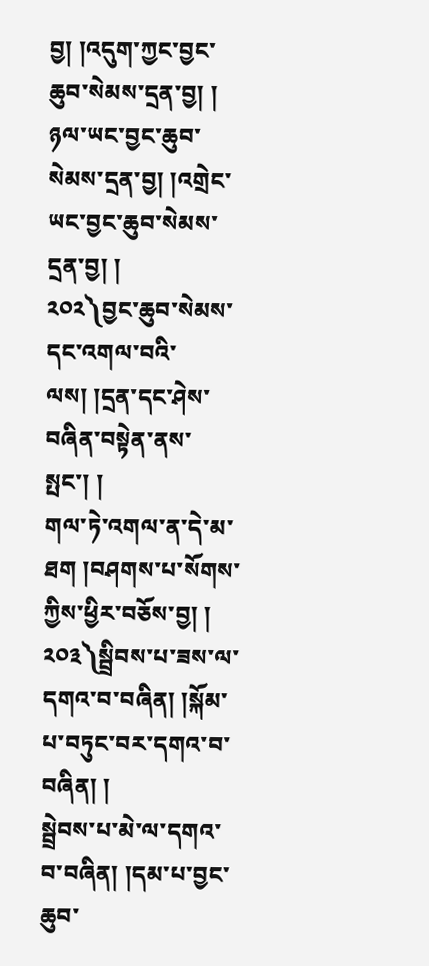བྱ། །འདུག་ཀྱང་བྱང་ཆུབ་སེམས་དྲན་བྱ། །
ཉལ་ཡང་བྱང་ཆུབ་སེམས་དྲན་བྱ། །འགྲེང་ཡང་བྱང་ཆུབ་སེམས་དྲན་བྱ། །
༢༠༢༽བྱང་ཆུབ་སེམས་དང་འགལ་བའི་ལས། །དྲན་དང་ཤེས་བཞིན་བསྟེན་ནས་སྤང་། །
གལ་ཏེ་འགལ་ན་དེ་མ་ཐག །བཤགས་པ་སོགས་ཀྱིས་ཕྱིར་བཅོས་བྱ། །
༢༠༣༽སྦྲིབས་པ་ཟས་ལ་དགའ་བ་བཞིན། །སྐོམ་པ་བཏུང་བར་དགའ་བ་བཞིན། །
སྦྲེབས་པ་མེ་ལ་དགའ་བ་བཞིན། །དམ་པ་བྱང་ཆུབ་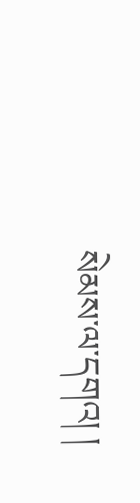སེམས་ལ་དགའ། །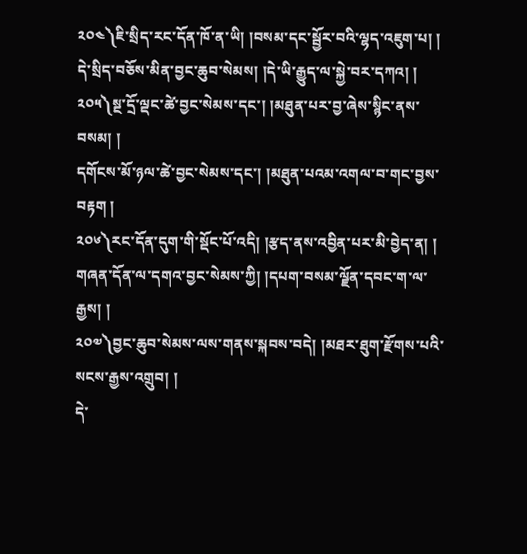༢༠༤༽ཇི་སྲིད་རང་དོན་ཁོ་ན་ཡི། །བསམ་དང་སྦྱོར་བའི་ལྷད་འཇུག་པ། །
དེ་སྲིད་བཅོས་མིན་བྱང་ཆུབ་སེམས། །དེ་ཡི་རྒྱུད་ལ་སྐྱེ་བར་དཀའ། །
༢༠༥༽སྔ་དྲོ་ལྡང་ཚེ་བྱང་སེམས་དང་། །མཐུན་པར་བྱ་ཞེས་སྙིང་ནས་བསམ། །
དགོངས་མོ་ཉལ་ཚེ་བྱང་སེམས་དང་། །མཐུན་པའམ་འགལ་བ་གང་བྱས་བརྟག །
༢༠༦༽རང་དོན་དུག་གི་སྡོང་པོ་འདི། །རྩད་ནས་འབྱིན་པར་མི་བྱེད་ན། །
གཞན་དོན་ལ་དགའ་བྱང་སེམས་ཀྱི། །དཔག་བསམ་ལྗོན་དབང་ག་ལ་རྒྱས། །
༢༠༧༽བྱང་ཆུབ་སེམས་ལས་གནས་སྐབས་བདེ། །མཐར་ཐུག་རྫོགས་པའི་སངས་རྒྱས་འགྲུབ། །
དེ་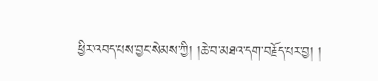ཕྱིར་འབད་པས་བྱང་སེམས་ཀྱི། །ཆེ་བ་མཐའ་དག་བརྗོད་པར་བྱ། །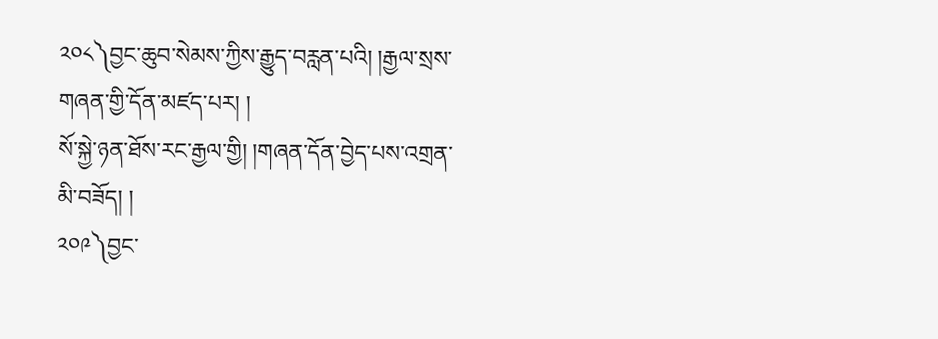༢༠༨༽བྱང་ཆུབ་སེམས་ཀྱིས་རྒྱུད་བརླན་པའི། །རྒྱལ་སྲས་གཞན་གྱི་དོན་མཛད་པར། །
སོ་སྐྱེ་ཉན་ཐོས་རང་རྒྱལ་གྱི། །གཞན་དོན་བྱེད་པས་འགྲན་མི་བཟོད། །
༢༠༩༽བྱང་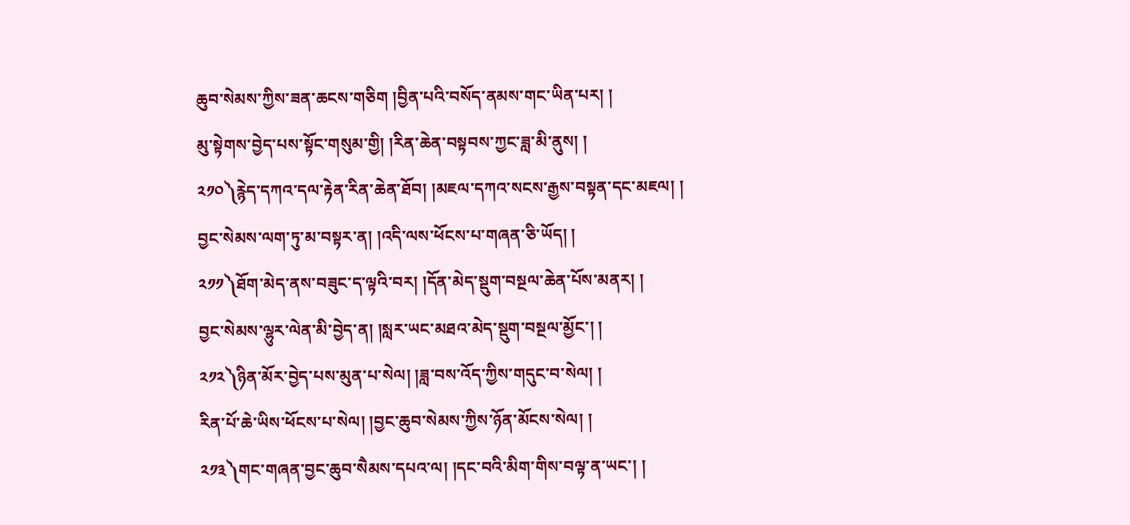ཆུབ་སེམས་ཀྱིས་ཟན་ཆངས་གཅིག །བྱིན་པའི་བསོད་ནམས་གང་ཡིན་པར། །
མུ་སྟེགས་བྱེད་པས་སྟོང་གསུམ་གྱི། །རིན་ཆེན་བསྟབས་ཀྱང་ཟླ་མི་ནུས། །
༢༡༠༽རྙེད་དཀའ་དལ་རྟེན་རིན་ཆེན་ཐོབ། །མཇལ་དཀའ་སངས་རྒྱས་བསྟན་དང་མཇལ། །
བྱང་སེམས་ལག་ཏུ་མ་བསྟར་ན། །འདི་ལས་ཕོངས་པ་གཞན་ཅི་ཡོད། །
༢༡༡༽ཐོག་མེད་ནས་བཟུང་ད་ལྟའི་བར། །དོན་མེད་སྡུག་བསྔལ་ཆེན་པོས་མནར། །
བྱང་སེམས་ལྷུར་ལེན་མི་བྱེད་ན། །སླར་ཡང་མཐའ་མེད་སྡུག་བསྔལ་མྱོང་། །
༢༡༢༽ཉིན་མོར་བྱེད་པས་མུན་པ་སེལ། །ཟླ་བས་འོད་ཀྱིས་གདུང་བ་སེལ། །
རིན་པོ་ཆེ་ཡིས་ཕོངས་པ་སེལ། །བྱང་ཆུབ་སེམས་ཀྱིས་ཉོན་མོངས་སེལ། །
༢༡༣༽གང་གཞན་བྱང་ཆུབ་སཻམས་དཔའ་ལ། །དང་བའི་མིག་གིས་བལྟ་ན་ཡང་། །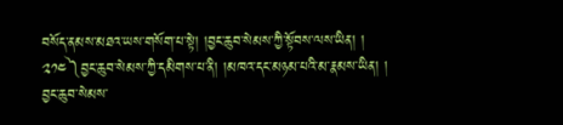བསོད་ནམས་མཐའ་ཡས་གསོག་པ་སྟེ། །བྱང་ཆུབ་སེམས་ཀྱི་སྟོབས་ལས་ཡིན། །
༢༡༤༽བྱང་ཆུབ་སེམས་ཀྱི་དམིགས་པ་ནི། །མཁའ་དང་མཉམ་པའི་མ་རྣམས་ཡིན། །
བྱང་ཆུབ་སེམས་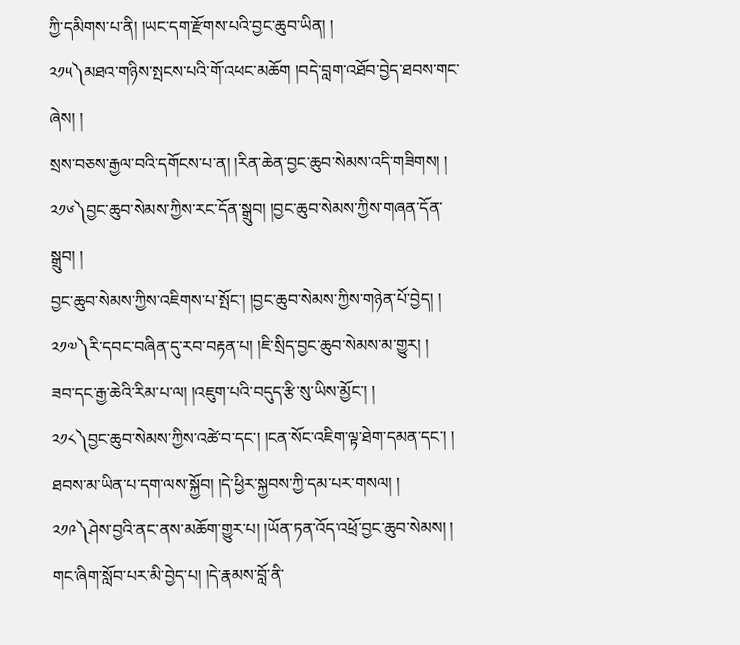ཀྱི་དམིགས་པ་ནི། །ཡང་དག་རྫོགས་པའི་བྱང་ཆུབ་ཡིན། །
༢༡༥༽མཐའ་གཉིས་སྤངས་པའི་གོ་འཕང་མཆོག །བདེ་བླག་འཐོབ་བྱེད་ཐབས་གང་ཞེས། །
སྲས་བཅས་རྒྱལ་བའི་དགོངས་པ་ན། །རིན་ཆེན་བྱང་ཆུབ་སེམས་འདི་གཟིགས། །
༢༡༦༽བྱང་ཆུབ་སེམས་ཀྱིས་རང་དོན་སྒྲུབ། །བྱང་ཆུབ་སེམས་ཀྱིས་གཞན་དོན་སྒྲུབ། །
བྱང་ཆུབ་སེམས་ཀྱིས་འཇིགས་པ་སྤོང་། །བྱང་ཆུབ་སེམས་ཀྱིས་གཉེན་པོ་བྱེད། །
༢༡༧༽རི་དབང་བཞིན་དུ་རབ་བརྟན་པ། །ཇི་སྲིད་བྱང་ཆུབ་སེམས་མ་གྱུར། །
ཟབ་དང་རྒྱ་ཆེའི་རིམ་པ་ལ། །འཇུག་པའི་བདུད་རྩི་སུ་ཡིས་མྱོང་། །
༢༡༨༽བྱང་ཆུབ་སེམས་ཀྱིས་འཚེ་བ་དང་། །ངན་སོང་འཇིག་ལྟ་ཐེག་དམན་དང་། །
ཐབས་མ་ཡིན་པ་དག་ལས་སྐྱོབ། །དེ་ཕྱིར་སྐྱབས་ཀྱི་དམ་པར་གསལ། །
༢༡༩༽ཤེས་བྱའི་ནང་ནས་མཆོག་གྱུར་པ། །ཡོན་ཏན་འོད་འཕྲོ་བྱང་ཆུབ་སེམས། །
གང་ཞིག་སློབ་པར་མི་བྱེད་པ། །དེ་རྣམས་བློ་ནི་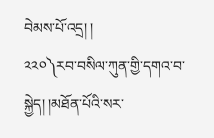བེམས་པོ་འདྲ། །
༢༢༠༽རབ་བསིལ་ཀུན་གྱི་དགའ་བ་སྐྱེད། །མཐོན་པོའི་སར་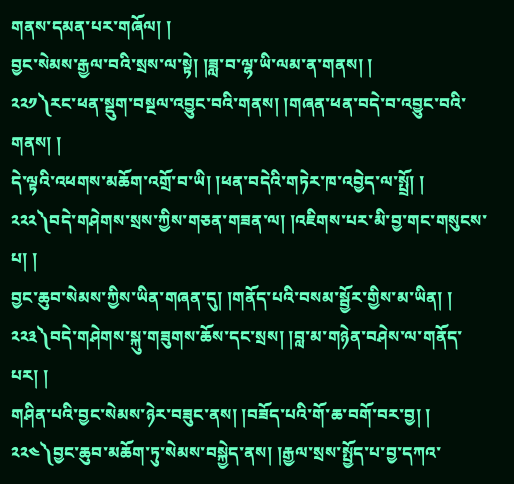གནས་དམན་པར་གཞོལ། །
བྱང་སེམས་རྒྱལ་བའི་སྲས་ལ་སྟེ། །ཟླ་བ་ལྷ་ཡི་ལམ་ན་གནས། །
༢༢༡༽རང་ཕན་སྡུག་བསྔལ་འབྱུང་བའི་གནས། །གཞན་ཕན་བདེ་བ་འབྱུང་བའི་གནས། །
དེ་ལྟའི་འཕགས་མཆོག་འགྲོ་བ་ཡི། །ཕན་བདེའི་གཏེར་ཁ་འབྱེད་ལ་སྤྲོ། །
༢༢༢༽བདེ་གཤེགས་སྲས་ཀྱིས་གཅན་གཟན་ལ། །འཇིགས་པར་མི་བྱ་གང་གསུངས་པ། །
བྱང་ཆུབ་སེམས་ཀྱིས་ཡིན་གཞན་དུ། །གནོད་པའི་བསམ་སྦྱོར་གྱིས་མ་ཡིན། །
༢༢༣༽བདེ་གཤེགས་སྐུ་གཟུགས་ཆོས་དང་སྲས། །བླ་མ་གཉེན་བཤེས་ལ་གནོད་པར། །
གཤིན་པའི་བྱང་སེམས་ཉེར་བཟུང་ནས། །བཟོད་པའི་གོ་ཆ་བགོ་བར་བྱ། །
༢༢༤༽བྱང་ཆུབ་མཆོག་ཏུ་སེམས་བསྐྱེད་ནས། །རྒྱལ་སྲས་སྤྱོད་པ་བྱ་དཀའ་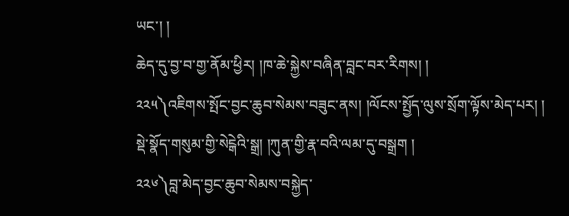ཡང་། །
ཆེད་དུ་བྱ་བ་གྱ་ནོམ་ཕྱིར། །ཁ་ཆེ་སྐྱེས་བཞིན་བླང་བར་རིགས། །
༢༢༥༽འཇིགས་སྤོང་བྱང་ཆུབ་སེམས་བཟུང་ནས། །ལོངས་སྤྱོད་ལུས་སྲོག་ལྟོས་མེད་པར། །
སྡེ་སྣོད་གསུམ་གྱི་སེངྒེའི་སྒྲ། །ཀུན་གྱི་རྣ་བའི་ལམ་དུ་བསྒྲག །
༢༢༦༽བླ་མེད་བྱང་ཆུབ་སེམས་བསྐྱེད་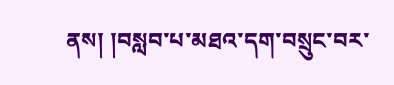ནས། །བསླབ་པ་མཐའ་དག་བསྲུང་བར་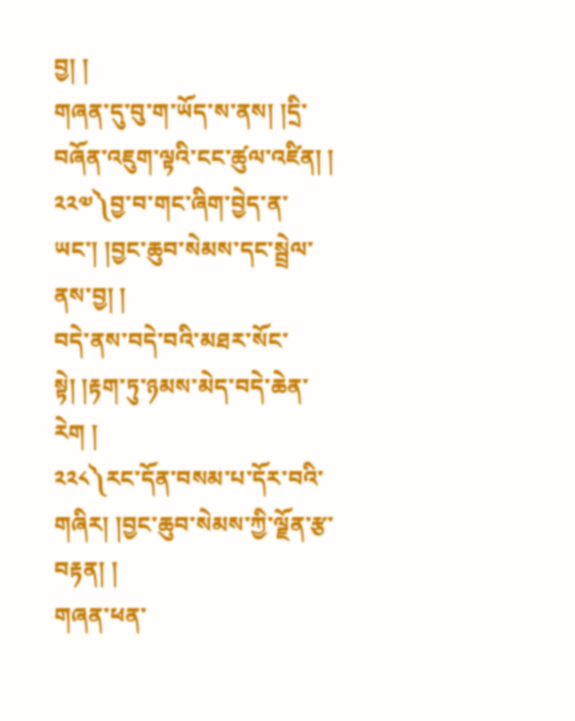བྱ། །
གཞན་དུ་བུ་ག་ཡོད་ས་ནས། །དྲི་བཞོན་འཇུག་ལྟའི་ངང་ཚུལ་འཛིན། །
༢༢༧༽བྱ་བ་གང་ཞིག་བྱེད་ན་ཡང་། །བྱང་ཆུབ་སེམས་དང་སྦྲེལ་ནས་བྱ། །
བདེ་ནས་བདེ་བའི་མཐར་སོང་སྟེ། །རྟག་ཏུ་ཉམས་མེད་བདེ་ཆེན་རེག །
༢༢༨༽རང་དོན་བསམ་པ་དོར་བའི་གཞིར། །བྱང་ཆུབ་སེམས་ཀྱི་ལྗོན་རྩ་བརྟན། །
གཞན་ཕན་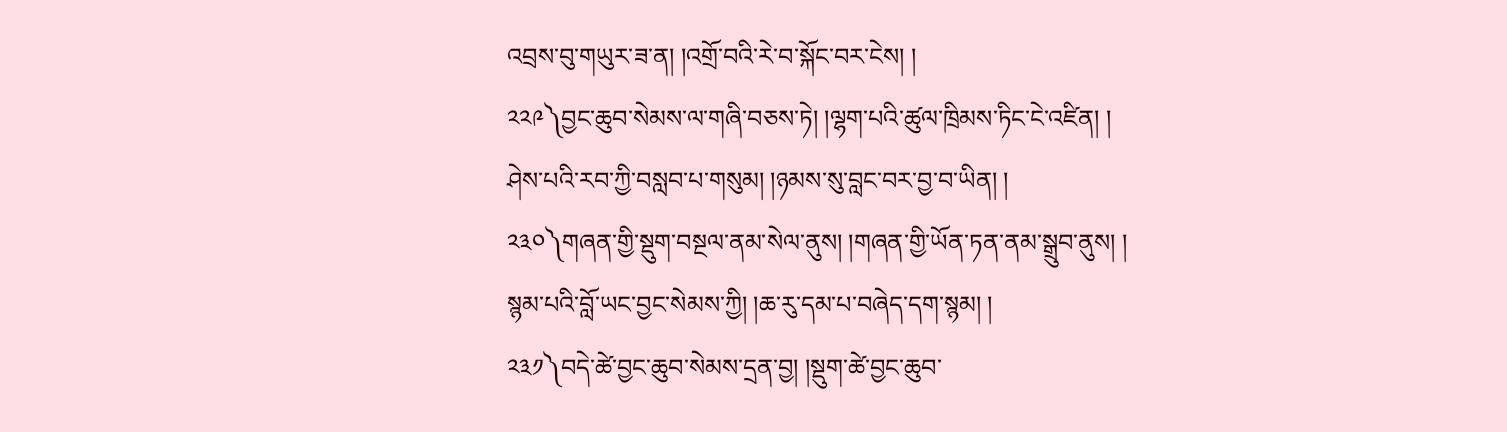འབྲས་བུ་གཡུར་ཟ་ན། །འགྲོ་བའི་རེ་བ་སྐོང་བར་ངེས། །
༢༢༩༽བྱང་ཆུབ་སེམས་ལ་གཞི་བཅས་ཏེ། །ལྷག་པའི་ཚུལ་ཁྲིམས་ཏིང་ངེ་འཛིན། །
ཤེས་པའི་རབ་ཀྱི་བསླབ་པ་གསུམ། །ཉམས་སུ་བླང་བར་བྱ་བ་ཡིན། །
༢༣༠༽གཞན་གྱི་སྡུག་བསྔལ་ནམ་སེལ་ནུས། །གཞན་གྱི་ཡོན་ཏན་ནམ་སྒྲུབ་ནུས། །
སྙམ་པའི་བློ་ཡང་བྱང་སེམས་ཀྱི། །ཆ་རུ་དམ་པ་བཞེད་དག་སྙམ། །
༢༣༡༽བདེ་ཚེ་བྱང་ཆུབ་སེམས་དྲན་བྱ། །སྡུག་ཚེ་བྱང་ཆུབ་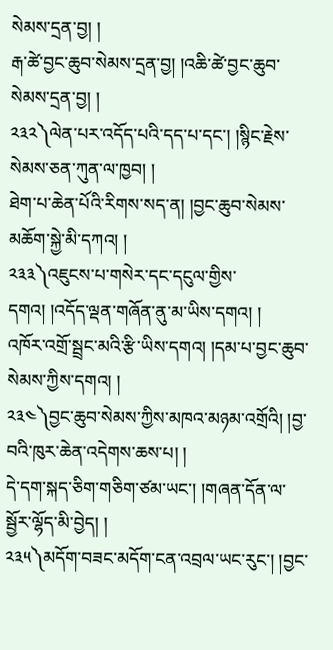སེམས་དྲན་བྱ། །
རྒ་ཚེ་བྱང་ཆུབ་སེམས་དྲན་བྱ། །འཆི་ཚེ་བྱང་ཆུབ་སེམས་དྲན་བྱ། །
༢༣༢༽ལེན་པར་འདོད་པའི་དད་པ་དང་། །སྙིང་རྗེས་སེམས་ཅན་ཀུན་ལ་ཁྱབ། །
ཐེག་པ་ཆེན་པོའི་རིགས་སད་ན། །བྱང་ཆུབ་སེམས་མཆོག་སྐྱེ་མི་དཀའ། །
༢༣༣༽འཇུངས་པ་གསེར་དང་དངུལ་གྱིས་དགའ། །འདོད་ལྡན་གཞོན་ནུ་མ་ཡིས་དགའ། །
འཁོར་འགྲོ་སྦྲང་མའི་རྩི་ཡིས་དགའ། །དམ་པ་བྱང་ཆུབ་སེམས་ཀྱིས་དགའ། །
༢༣༤༽བྱང་ཆུབ་སེམས་ཀྱིས་མཁའ་མཉམ་འགྲོའི། །བྱ་བའི་ཁུར་ཆེན་འདེགས་ཆས་པ། །
དེ་དག་སྐད་ཅིག་གཅིག་ཙམ་ཡང་། །གཞན་དོན་ལ་སྦྱོར་ལྷོད་མི་བྱེད། །
༢༣༥༽མདོག་བཟང་མདོག་ངན་འབྲལ་ཡང་རུང་། །བྱང་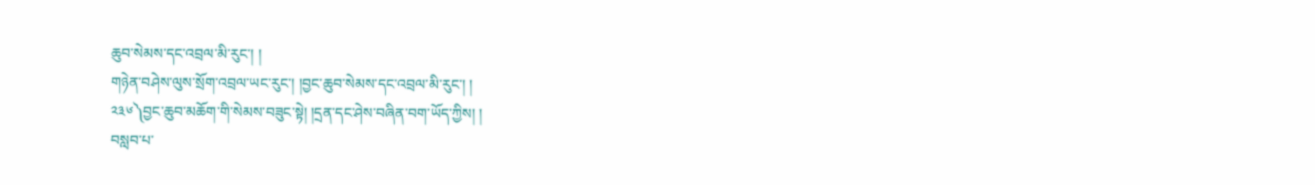ཆུབ་སེམས་དང་འབྲལ་མི་རུང་། །
གཉེན་བཤེས་ལུས་སྲོག་འབྲལ་ཡང་རུང་། །བྱང་ཆུབ་སེམས་དང་འབྲལ་མི་རུང་། །
༢༣༦༽བྱང་ཆུབ་མཆོག་གི་སེམས་བཟུང་སྟེ། །དྲན་དང་ཤེས་བཞིན་བག་ཡོད་ཀྱིས། །
བསླབ་པ་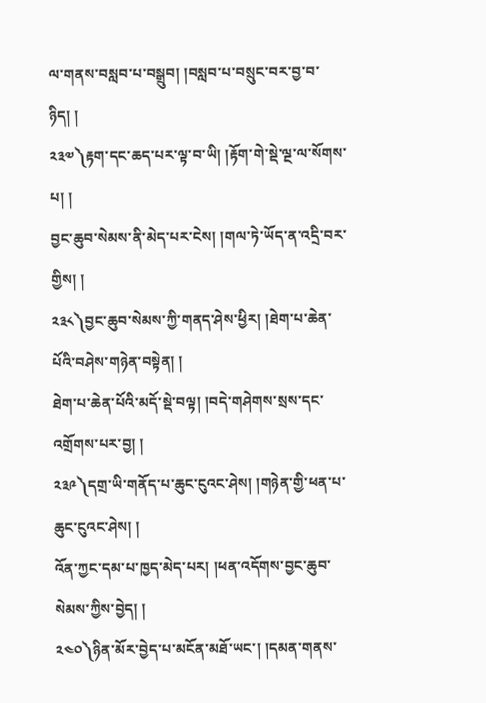ལ་གནས་བསླབ་པ་བསྒྲུབ། །བསླབ་པ་བསྲུང་བར་བྱ་བ་ཉིད། །
༢༣༧༽རྟག་དང་ཆད་པར་ལྟ་བ་ཡི། །རྟོག་གེ་སྡེ་ལྔ་ལ་སོགས་པ། །
བྱང་ཆུབ་སེམས་ནི་མེད་པར་ངེས། །གལ་ཏེ་ཡོད་ན་འདྲི་བར་གྱིས། །
༢༣༨༽བྱང་ཆུབ་སེམས་ཀྱི་གནད་ཤེས་ཕྱིར། །ཐེག་པ་ཆེན་པོའི་བཤེས་གཉེན་བསྟེན། །
ཐེག་པ་ཆེན་པོའི་མདོ་སྡེ་བལྟ། །བདེ་གཤེགས་སྲས་དང་འགྲོགས་པར་བྱ། །
༢༣༩༽དགྲ་ཡི་གནོད་པ་ཆུང་ངུའང་ཤེས། །གཉེན་གྱི་ཕན་པ་ཆུང་ངུའང་ཤེས། །
འོན་ཀྱང་དམ་པ་ཁྱད་མེད་པར། །ཕན་འདོགས་བྱང་ཆུབ་སེམས་ཀྱིས་བྱེད། །
༢༤༠༽ཉིན་མོར་བྱེད་པ་མངོན་མཐོ་ཡང་། །དམན་གནས་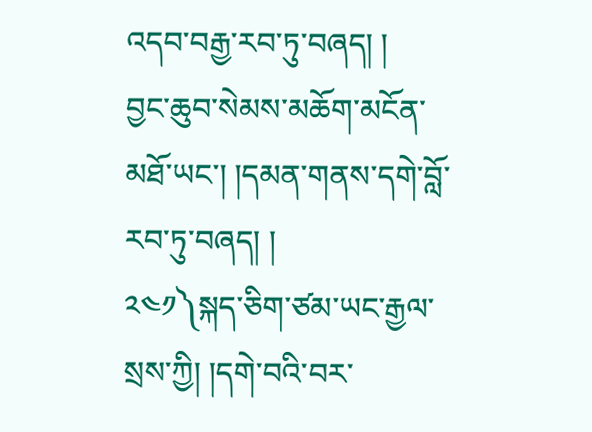འདབ་བརྒྱ་རབ་ཏུ་བཞད། །
བྱང་ཆུབ་སེམས་མཆོག་མངོན་མཐོ་ཡང་། །དམན་གནས་དགེ་བློ་རབ་ཏུ་བཞད། །
༢༤༡༽སྐད་ཅིག་ཙམ་ཡང་རྒྱལ་སྲས་ཀྱི། །དགེ་བའི་བར་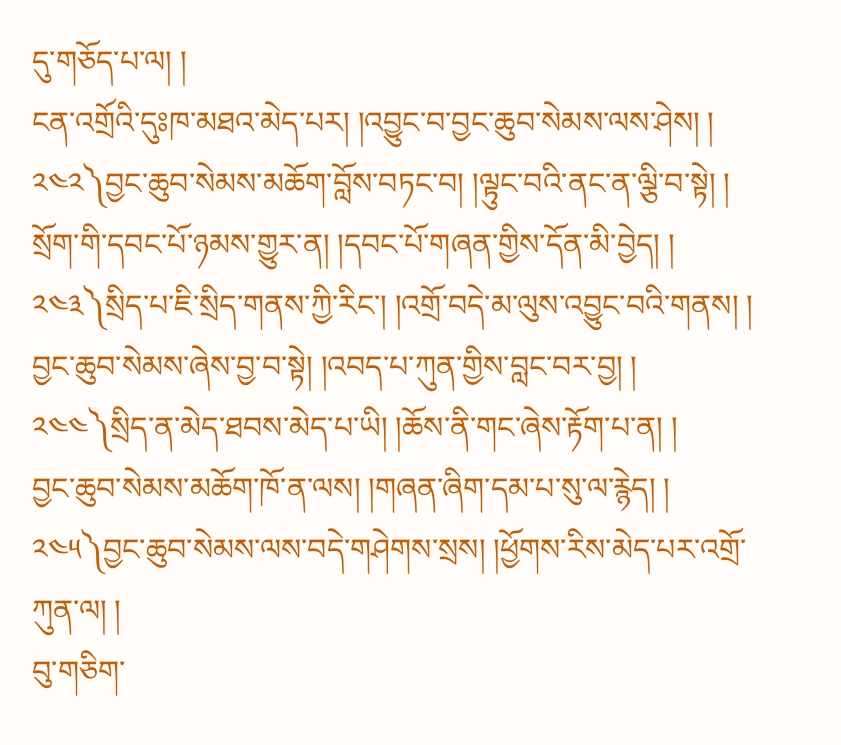དུ་གཅོད་པ་ལ། །
ངན་འགྲོའི་དུཿཁ་མཐའ་མེད་པར། །འབྱུང་བ་བྱང་ཆུབ་སེམས་ལས་ཤེས། །
༢༤༢༽བྱང་ཆུབ་སེམས་མཆོག་བློས་བཏང་བ། །ལྟུང་བའི་ནང་ན་ལྕི་བ་སྟེ། །
སྲོག་གི་དབང་པོ་ཉམས་གྱུར་ན། །དབང་པོ་གཞན་གྱིས་དོན་མི་བྱེད། །
༢༤༣༽སྲིད་པ་ཇི་སྲིད་གནས་ཀྱི་རིང་། །འགྲོ་བདེ་མ་ལུས་འབྱུང་བའི་གནས། །
བྱང་ཆུབ་སེམས་ཞེས་བྱ་བ་སྟེ། །འབད་པ་ཀུན་གྱིས་བླང་བར་བྱ། །
༢༤༤༽སྲིད་ན་མེད་ཐབས་མེད་པ་ཡི། །ཆོས་ནི་གང་ཞེས་རྟོག་པ་ན། །
བྱང་ཆུབ་སེམས་མཆོག་ཁོ་ན་ལས། །གཞན་ཞིག་དམ་པ་སུ་ལ་རྙེད། །
༢༤༥༽བྱང་ཆུབ་སེམས་ལས་བདེ་གཤེགས་སྲས། །ཕྱོགས་རིས་མེད་པར་འགྲོ་ཀུན་ལ། །
བུ་གཅིག་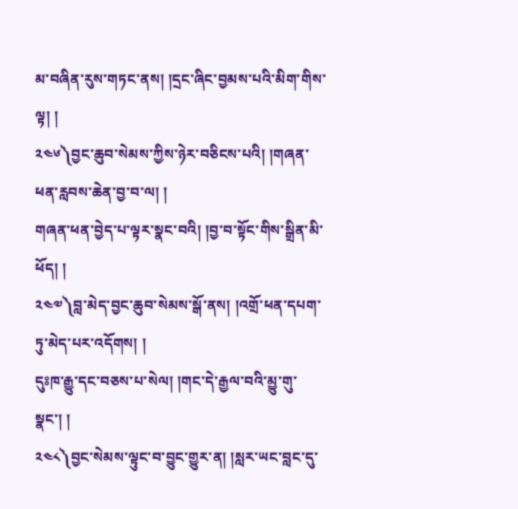མ་བཞིན་རུས་གཏང་ནས། །དྲང་ཞིང་བྱམས་པའི་མིག་གིས་ལྟ། །
༢༤༦༽བྱང་ཆུབ་སེམས་ཀྱིས་ཉེར་བཅིངས་པའི། །གཞན་ཕན་རླབས་ཆེན་བྱ་བ་ལ། །
གཞན་ཕན་བྱེད་པ་ལྟར་སྣང་བའི། །བྱ་བ་སྟོང་གིས་སྒྲིན་མི་ཕོད། །
༢༤༧༽བླ་མེད་བྱང་ཆུབ་སེམས་སྒོ་ནས། །འགྲོ་ཕན་དཔག་ཏུ་མེད་པར་འདོགས། །
དུཿཁ་རྒྱུ་དང་བཅས་པ་སེལ། །གང་དེ་རྒྱལ་བའི་མྱུ་གུ་སྣང་། །
༢༤༨༽བྱང་སེམས་ལྟུང་བ་བྱུང་གྱུར་ན། །སླར་ཡང་བླང་དུ་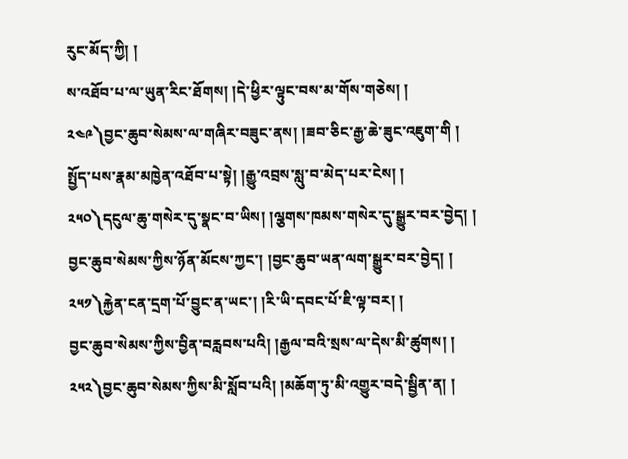རུང་མོད་ཀྱི། །
ས་འཐོབ་པ་ལ་ཡུན་རིང་ཐོགས། །དེ་ཕྱིར་ལྟུང་བས་མ་གོས་གཅེས། །
༢༤༩༽བྱང་ཆུབ་སེམས་ལ་གཞིར་བཟུང་ནས། །ཟབ་ཅིང་རྒྱ་ཆེ་ཟུང་འཇུག་གི །
སྤྱོད་པས་རྣམ་མཁྱེན་འཐོབ་པ་སྟེ། །རྒྱུ་འབྲས་སླུ་བ་མེད་པར་ངེས། །
༢༥༠༽དངུལ་ཆུ་གསེར་དུ་སྣང་བ་ཡིས། །ལྕགས་ཁམས་གསེར་དུ་སྒྱུར་བར་བྱེད། །
བྱང་ཆུབ་སེམས་ཀྱིས་ཉོན་མོངས་ཀྱང་། །བྱང་ཆུབ་ཡན་ལག་སྒྱུར་བར་བྱེད། །
༢༥༡༽རྐྱེན་ངན་དྲག་པོ་བྱུང་ན་ཡང་། །རི་ཡི་དབང་པོ་ཇི་ལྟ་བར། །
བྱང་ཆུབ་སེམས་ཀྱིས་བྱིན་བརླབས་པའི། །རྒྱལ་བའི་སྲས་ལ་དེས་མི་ཚུགས། །
༢༥༢༽བྱང་ཆུབ་སེམས་ཀྱིས་མི་སློབ་པའི། །མཆོག་ཏུ་མི་འགྱུར་བདེ་སྦྱིན་ན། །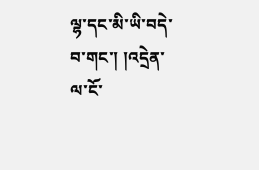ལྷ་དང་མི་ཡི་བདེ་བ་གང་། །འདྲེན་ལ་ངོ་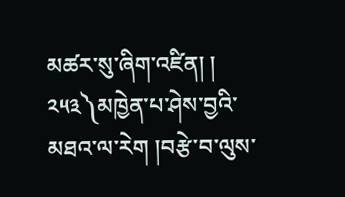མཚར་སུ་ཞིག་འཛིན། །
༢༥༣༽མཁྱེན་པ་ཤེས་བྱའི་མཐའ་ལ་རེག །བརྩེ་བ་ལུས་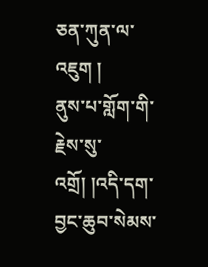ཅན་ཀུན་ལ་འཇུག །
ནུས་པ་གློག་གི་རྗེས་སུ་འགྲོ། །འདི་དག་བྱང་ཆུབ་སེམས་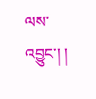ལས་འབྱུང་། །